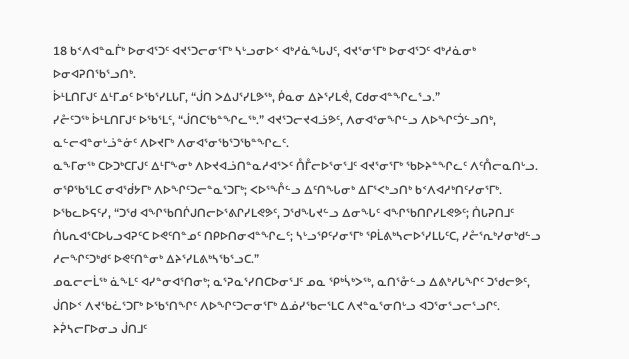18 ᑲᑉᐱᐊᓐᓇᒦᒃ ᐅᓂᐊᕐᑐᑦ ᐊᔪᕐᑐᓕᓂᕐᒥᒃ ᓴᒡᓗᓂᐅᑉ ᐊᒃᓱᓈᖓᒍᑦ, ᐊᔪᕐᓂᕐᒥᒃ ᐅᓂᐊᕐᑐᑦ ᐊᒃᓱᓈᓂᒃ ᐅᓂᐊᕈᑎᖃᕐᓗᑎᒃ.
ᐆᒻᒪᑎᒥᒍᑦ ᐃᒻᒥᓄᑦ ᐅᖃᕐᓯᒪᒐᒥ, “ᒎᑎ ᐳᐃᒍᕐᓯᒪᕗᖅ, ᑮᓇᓂ ᐃᔨᕐᓯᒪᕚ, ᑕᑯᓂᐊᓐᖏᓚᕐᓗ.”
ᓯᓔᑦᑐᖅ ᐆᒻᒪᑎᒥᒍᑦ ᐅᖃᕐᒪᑦ, “ᒎᑎᑕᖃᓐᖏᓚᖅ.” ᐊᔪᕐᑐᓕᔪᐊᓘᕗᑦ, ᐱᓂᐊᕐᓂᖏᓪᓗ ᐱᐅᖏᑦᑑᓪᓗᑎᒃ, ᓇᓪᓕᐊᓐᓂᒡᓘᓐᓃᑦ ᐱᐅᔪᒥᒃ ᐱᓂᐊᕐᓂᖃᕐᑐᖃᓐᖏᓚᑦ.
ᓇᖕᒥᓂᖅ ᑕᐅᑐᒃᑕᒥᒍᑦ ᐃᒻᒥᖕᓂᒃ ᐱᐅᔪᐊᓘᑎᓐᓇᓱᐊᕐᐳᑦ ᑍᒤᓕᐅᕐᓂᕐᒧᑦ ᐊᔪᕐᓂᕐᒥᒃ ᖃᐅᔨᓐᖏᓚᑦ ᐱᑦᑍᓕᓇᑎᒡᓗ.
ᓂᕿᖃᕐᒪᑕ ᓂᐊᖂᔭᒥᒃ ᐱᐅᖏᑦᑐᓕᓐᓇᕐᑐᒥᒃ; ᐸᐅᕐᖎᓪᓗ ᐃᑦᑎᖓᓂᒃ ᐃᒥᕐᐸᒃᓗᑎᒃ ᑲᑉᐱᐊᓱᒃᑎᑦᓯᓂᕐᒥᒃ.
ᐅᖃᓚᐅᕋᑦᓯ, “ᑐᖁ ᐊᖏᖃᑎᒌᒍᑎᓕᐅᕐᕕᒋᓯᒪᕙᕗᑦ, ᑐᖁᖓᔪᓪᓗ ᐃᓂᖓᑦ ᐊᖏᖃᑎᒋᓯᒪᕙᕗᑦ; ᑏᒐᕈᑎᒧᑦ ᑏᒐᕆᐊᕐᑕᐅᒐᓗᐊᕈᑦᑕ ᐅᕙᑦᑎᓐᓄᑦ ᑎᑭᐅᑎᓂᐊᓐᖏᓚᑦ; ᓴᒡᓗᕿᑦᓯᓂᕐᒥᒃ ᕿᒫᕕᒃᓴᓕᐅᕐᓯᒪᒐᑦᑕ, ᓯᓔᕐᕆᒃᓯᓂᒃᑯᓪᓗ ᓱᓕᖏᑦᑐᒃᑯᑦ ᐅᕙᑦᑎᓐᓂᒃ ᐃᔨᕐᓯᒪᕕᒃᓴᖃᕐᓗᑕ.”
ᓄᓇᓕᓕᒫᖅ ᓈᖕᒪᑦ ᐊᓯᓐᓂᐊᕐᑎᓂᒃ; ᓇᕐᕈᓇᕐᓯᑎᑕᐅᓂᕐᒧᑦ ᓄᓇ ᕿᒃᓵᒃᐳᖅ, ᓇᑎᕐᓁᓪᓗ ᐃᕕᒃᓱᒐᖏᑦ ᑐᖁᓕᕗᑦ, ᒎᑎᐅᑉ ᐱᔪᖃᓛᕐᑐᒥᒃ ᐅᖃᕐᑎᖏᑦ ᐱᐅᖏᑦᑐᓕᓂᕐᒥᒃ ᐃᓅᓯᖃᓕᕐᒪᑕ ᐱᔪᓐᓇᕐᓂᑎᒡᓗ ᐊᑐᕐᓂᕐᓗᓕᕐᓗᒋᑦ.
ᔨᕉᓴᓕᒥᐅᓂᓗ ᒎᑎᒧᑦ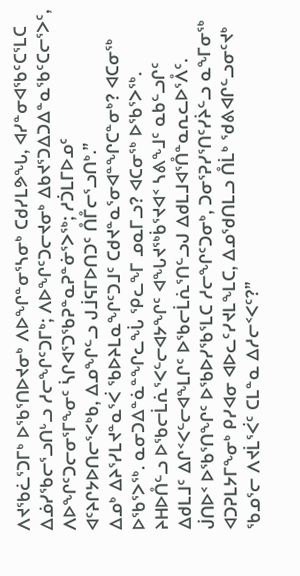ᐱᔪᖃᓛᕐᑐᒥᒃ ᐅᖃᕐᑎᐅᔪᓂᒃ ᐱᐅᖏᓐᓂᕐᓴᓂᒃ ᑕᑯᓯᒪᕗᖓ, ᐊᓯᓐᓂᐊᖃᑦᑕᕐᒪᑕ ᐃᓅᓯᖃᓕᕐᓗᑎᒡᓗ ᓱᓕᖏᑦᑐᒥᒃ; ᐱᐅᖏᑦᑐᓕᔪᓂᒃ ᐃᑲᔪᕐᑐᐃᑐᐃᓐᓇᖃᑦᑕᓕᕐᐳᑦ, ᐱᐅᖏᑦᑐᓕᓂᕐᒥᖕᓂᑦ ᓵᒋᐊᕐᑐᖃᕈᓐᓇᕈᓐᓃᕐᐳᖅ; ᓱᑑᒪᒥᐅᓄᑦ ᐊᑦᔨᒋᔭᐅᑎᓕᕐᐸᒃᑲ, ᐃᓄᖏᓪᓗ ᒍᒨᕋᒥᐅᑎᑐᑦ ᑍᒤᓕᕐᓗᑎᒃ.”
ᐃᓄᒃ ᐃᔨᕐᓯᒪᔪᓐᓇᕐᐹ ᖃᐅᔨᒪᓇᖏᑦᑐᒧᑦ ᑕᑯᔪᓐᓇᕐᓂᐊᓐᖏᑕᓐᓂᒃ? ᐊᑕᓂᖅ ᐅᖃᕐᐳᖅ. ᓇᓂᑐᐃᓐᓈᓐᖏᓚᖔ ᕿᓚᖕᒥ ᓄᓇᒥᓗ? ᐊᑕᓂᖅ ᐅᖃᕐᐳᖅ.
ᔨᕼᐅᑍᓪᓗ ᐅᖃᓕᒫᕇᕐᐸᓪᓕᐊᔭᖏᑦ ᐊᖓᔪᖅᑳᕐᔪᐊᑉ ᓴᕕᖕᒧᑦ ᓇᑲᓪᓗᒋᑦ ᐃᑯᒪᒧᑦ ᐃᒋᑉᐸᓪᓕᐊᖕᒪᒋᑦ ᐅᖃᓕᒫᕇᕐᑎᓪᓗᒍ ᐃᑯᒪᒧᐊᕐᑍᓐᓇᕆᓚᐅᕐᐰᑦ.
ᒎᑎᐅᑉ ᐅᖃᕐᑎᖏᑦ ᐅᖃᐅᓯᖃᕐᒪᑕ ᓱᓕᖏᑦᑐᓂᒃ, ᑐᓂᕐᕈᓯᕐᑎᑦᓯᔩᓪᓗ ᓇᖕᒥᓂᖅ ᐊᑐᕈᒪᔭᒥᖕᓂᒃ ᑭᓯᐊᓂ ᐊᐅᓚᑦᓯᔪᒪᖕᒪᑕ, ᐃᓄᖁᑎᒪᓗ ᑍᒫᒃ ᖁᕕᐊᒋᓪᓗᓂᑦᔪᒃ ᖃᓄᕐᓕ ᐱᔪᒫᕐᐹᑦ ᑕᒪᓐᓇ ᐃᓱᓕᑉᐸᑦ?”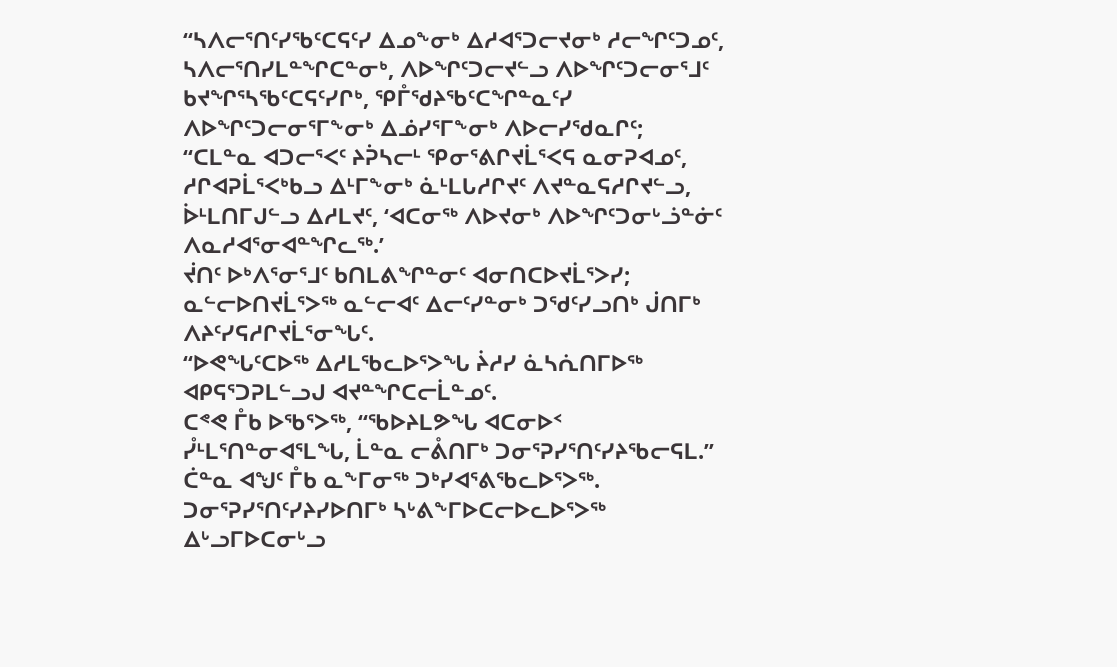“ᓴᐱᓕᕐᑎᑦᓯᖃᑦᑕᕋᑦᓯ ᐃᓄᖕᓂᒃ ᐃᓱᐊᕐᑐᓕᔪᓂᒃ ᓱᓕᖏᑦᑐᓄᑦ, ᓴᐱᓕᕐᑎᓯᒪᓐᖏᑕᓐᓂᒃ, ᐱᐅᖏᑦᑐᓕᔪᓪᓗ ᐱᐅᖏᑦᑐᓕᓂᕐᒧᑦ ᑲᔪᖏᕐᓴᖃᑦᑕᕋᑦᓯᒋᒃ, ᕿᒤᖁᔨᖃᑦᑕᖏᓐᓇᑦᓯ ᐱᐅᖏᑦᑐᓕᓂᕐᒥᖕᓂᒃ ᐃᓅᓯᕐᒥᖕᓂᒃ ᐱᐅᓕᓯᖁᓇᒋᑦ;
“ᑕᒪᓐᓇ ᐊᑐᓕᕐᐸᑦ ᔨᕉᓴᓕᒻ ᕿᓂᕐᕕᒋᔪᒫᕐᐸᕋ ᓇᓂᕈᐊᓄᑦ, ᓱᒋᐊᕈᒫᕐᐸᒃᑲᓗ ᐃᒻᒥᖕᓂᒃ ᓈᒻᒪᒐᓱᒋᔪᑦ ᐱᔪᓐᓇᕋᓱᒋᔪᓪᓗ, ᐆᒻᒪᑎᒥᒍᓪᓗ ᐃᓱᒪᔪᑦ, ‘ᐊᑕᓂᖅ ᐱᐅᔪᓂᒃ ᐱᐅᖏᑦᑐᓂᒡᓘᓐᓃᑦ ᐱᓇᓱᐊᕐᓂᐊᓐᖏᓚᖅ.’
ᔫᑎᑦ ᐅᒃᐱᕐᓂᕐᒧᑦ ᑲᑎᒪᕕᖏᓐᓂᑦ ᐊᓂᑎᑕᐅᔪᒫᕐᐳᓯ; ᓇᓪᓕᐅᑎᔪᒫᕐᐳᖅ ᓇᓪᓕᐊᑦ ᐃᓕᑦᓯᓐᓂᒃ ᑐᖁᑦᓯᓗᑎᒃ ᒎᑎᒥᒃ ᐱᔨᑦᓯᕋᓱᒋᔪᒫᕐᓂᖓᑦ.
“ᐅᕙᖓᑦᑕᐅᖅ ᐃᓱᒪᖃᓚᐅᕐᐳᖓ ᔩᓱᓯ ᓈᓴᕇᑎᒥᐅᖅ ᐊᑭᕋᕐᑐᕈᒪᓪᓗᒍ ᐊᔪᓐᖏᑕᓕᒫᓐᓄᑦ.
ᑕᕝᕙ ᒤᑲ ᐅᖃᕐᐳᖅ, “ᖃᐅᔨᒪᕗᖓ ᐊᑕᓂᐅᑉ ᓮᒻᒪᕐᑎᓐᓂᐊᕐᒪᖓ, ᒫᓐᓇ ᓕᕔᑎᒥᒃ ᑐᓂᕐᕈᓯᕐᑎᑦᓯᔨᖃᓕᕋᒪ.”
ᑖᓐᓇ ᐊᖑᑦ ᒤᑲ ᓇᖕᒥᓂᖅ ᑐᒃᓯᐊᕐᕕᖃᓚᐅᕐᐳᖅ. ᑐᓂᕐᕈᓯᕐᑎᑦᓯᔨᓯᐅᑎᒥᒃ ᓴᒡᕕᖕᒥᐅᑕᓕᐅᓚᐅᕐᐳᖅ ᐃᒡᓗᒥᐅᑕᓂᒡᓗ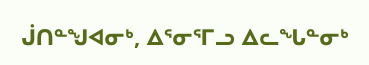ᒎᑎᓐᖑᐊᓂᒃ, ᐃᕐᓂᕐᒥᓗ ᐃᓚᖓᓐᓂᒃ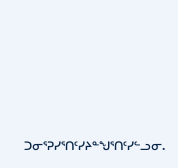ᑐᓂᕐᕈᓯᕐᑎᑦᓯᔨᓐᖑᕐᑎᑦᓯᓪᓗᓂ.